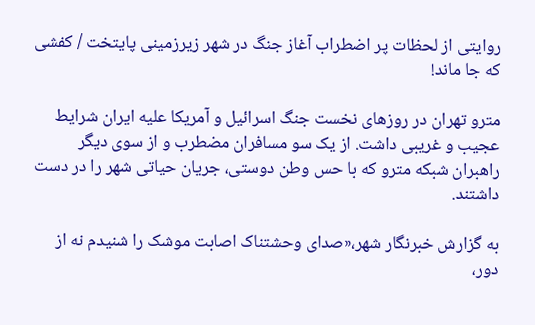روایتی از لحظات پر اضطراب آغاز جنگ در شهر زیرزمینی پایتخت / کفشی که جا ماند!

مترو تهران در روزهای نخست جنگ اسرائیل و آمریکا علیه ایران شرایط عجیب و غریبی داشت. از یک سو مسافران مضطرب و از سوی دیگر راهبران شبکه مترو که با حس وطن دوستی، جریان حیاتی شهر را در دست داشتند.

به گزارش خبرنگار شهر،«صدای وحشتناک اصابت موشک را شنیدم نه از دور،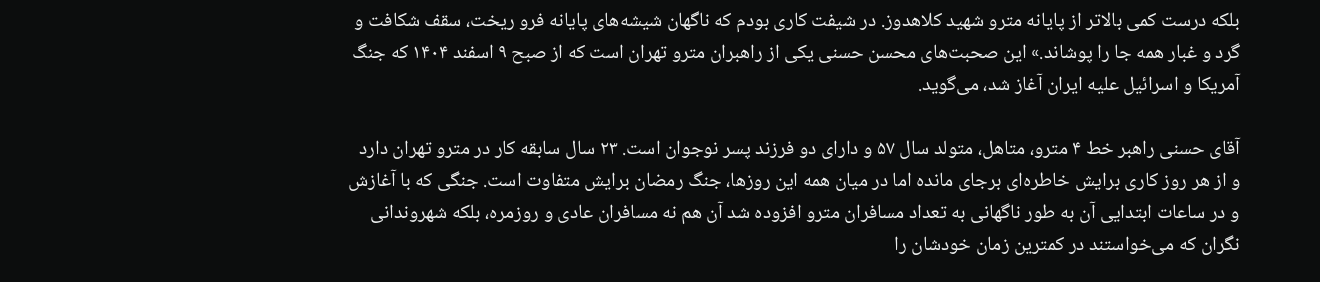بلکه درست کمی بالاتر از پایانه مترو شهید کلاهدوز. در شیفت کاری بودم که ناگهان شیشه‌های پایانه فرو ریخت، سقف شکافت و گرد و غبار همه جا را پوشاند.» این صحبت‌های محسن حسنی یکی از راهبران مترو تهران است که از صبح ۹ اسفند ۱۴۰۴ که جنگ آمریکا و اسرائیل علیه ایران آغاز شد، می‌گوید.

آقای حسنی راهبر خط ۴ مترو، متاهل، متولد سال ۵۷ و دارای دو فرزند پسر نوجوان است. ۲۳ سال سابقه کار در مترو تهران دارد و از هر روز کاری برایش خاطره‌ای برجای مانده اما در میان همه این روزها، جنگ رمضان برایش متفاوت است. جنگی که با آغازش و در ساعات ابتدایی آن به طور ناگهانی به تعداد مسافران مترو افزوده شد آن هم نه مسافران عادی و روزمره، بلکه شهروندانی نگران که می‌خواستند در کمترین زمان خودشان را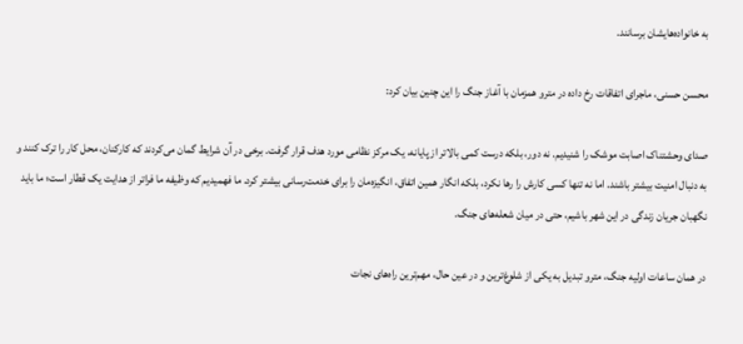به خانواده‌هایشان برسانند.

محسن حسنی، ماجرای اتفاقات رخ داده در مترو همزمان با آغاز جنگ را این چنین بیان کرد:

صدای وحشتناک اصابت موشک را شنیدیم. نه دور، بلکه درست کمی بالاتر از پایانه، یک مرکز نظامی مورد هدف قرار گرفت. برخی در آن شرایط گمان می‌کردند که کارکنان، محل کار را ترک کنند و به دنبال امنیت بیشتر باشند. اما نه تنها کسی کارش را رها نکرد، بلکه انگار همین اتفاق، انگیزه‌مان را برای خدمت‌رسانی بیشتر کرد. ما فهمیدیم که وظیفه ما فراتر از هدایت یک قطار است؛ ما باید نگهبان جریان زندگی در این شهر باشیم، حتی در میان شعله‌های جنگ.

در همان ساعات اولیه جنگ، مترو تبدیل به یکی از شلوغ‌ترین و در عین حال، مهم‌ترین راه‌های نجات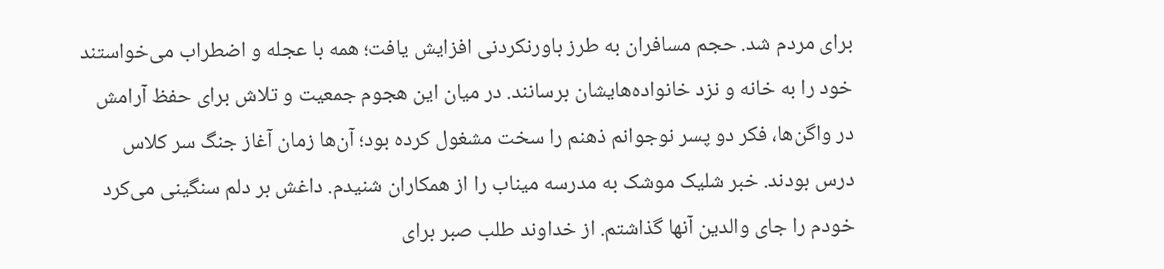برای مردم شد. حجم مسافران به طرز باورنکردنی افزایش یافت؛ همه با عجله و اضطراب می‌خواستند خود را به خانه‌ و نزد خانواده‌هایشان برسانند. در میان این هجوم جمعیت و تلاش برای حفظ آرامش در واگن‌ها، فکر دو پسر نوجوانم ذهنم را سخت مشغول کرده بود؛ آن‌ها زمان آغاز جنگ سر کلاس درس بودند. خبر شلیک موشک به مدرسه میناب را از همکاران شنیدم. داغش بر دلم سنگینی می‌کرد خودم را جای والدین آنها گذاشتم. از خداوند طلب صبر برای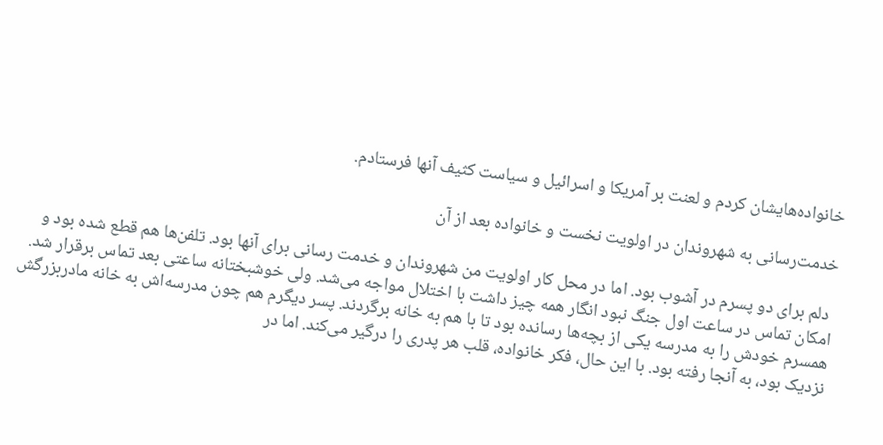خانواده‌هایشان کردم و لعنت بر آمریکا و اسرائیل و سیاست کثیف آنها فرستادم.

خدمت‌رسانی به شهروندان در اولویت نخست و خانواده بعد از آن

 دلم برای دو پسرم در آشوب بود. اما در محل کار اولویت من شهروندان و خدمت رسانی برای آنها بود. تلفن‌ها هم قطع شده بود و امکان تماس در ساعت اول جنگ نبود انگار همه چیز داشت با اختلال مواجه می‌شد. ولی خوشبختانه ساعتی بعد تماس برقرار شد. همسرم خودش را به مدرسه یکی از بچه‌ها رسانده بود تا با هم به خانه برگردند. پسر دیگرم هم چون مدرسه‌اش به خانه مادربزرگش نزدیک بود، به آنجا رفته بود. با این حال، فکر خانواده، قلب هر پدری را درگیر می‌کند. اما در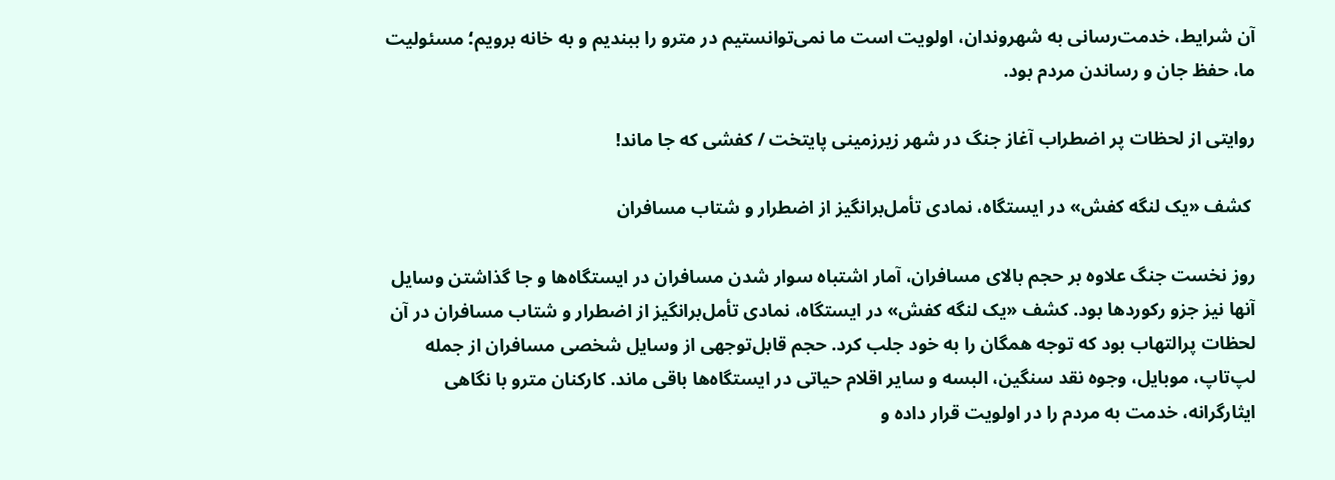آن شرایط، خدمت‌رسانی به شهروندان، اولویت است ما نمی‌توانستیم در مترو را ببندیم و به خانه برویم؛ مسئولیت ما، حفظ جان و رساندن مردم بود.

روایتی از لحظات پر اضطراب آغاز جنگ در شهر زیرزمینی پایتخت / کفشی که جا ماند!

 کشف «یک لنگه کفش» در ایستگاه، نمادی تأمل‌برانگیز از اضطرار و شتاب مسافران

روز نخست جنگ علاوه بر حجم بالای مسافران، آمار اشتباه سوار شدن مسافران در ایستگاه‌ها و جا گذاشتن وسایل آنها نیز جزو رکوردها بود. کشف «یک لنگه کفش» در ایستگاه، نمادی تأمل‌برانگیز از اضطرار و شتاب مسافران در آن لحظات پرالتهاب بود که توجه همگان را به خود جلب کرد. حجم قابل‌توجهی از وسایل شخصی مسافران از جمله لپ‌تاپ، موبایل، وجوه نقد سنگین، البسه و سایر اقلام حیاتی در ایستگاه‌ها باقی ماند. کارکنان مترو با نگاهی ایثارگرانه، خدمت به مردم را در اولویت قرار داده و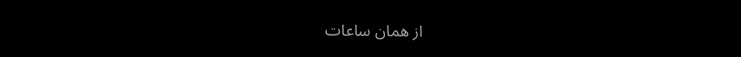از همان ساعات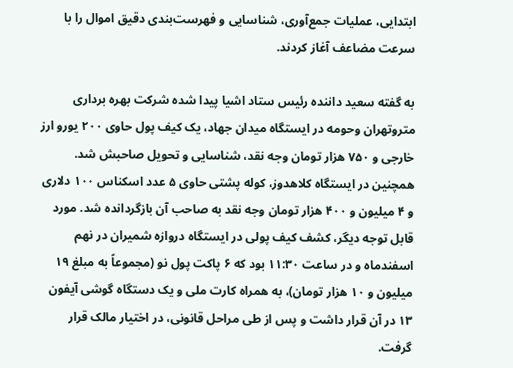ابتدایی، عملیات جمع‌آوری، شناسایی و فهرست‌بندی دقیق اموال را با سرعت مضاعف آغاز کردند.

به گفته سعید داننده رئیس ستاد اشیا پیدا شده شرکت بهره برداری متروتهران وحومه در ایستگاه میدان جهاد، یک کیف پول حاوی ۲۰۰ یورو ارز خارجی و ۷۵۰ هزار تومان وجه نقد، شناسایی و تحویل صاحبش شد. همچنین در ایستگاه کلاهدوز، کوله پشتی حاوی ۵ عدد اسکناس ۱۰۰ دلاری و ۴ میلیون و ۴۰۰ هزار تومان وجه نقد به صاحب آن بازگردانده شد. مورد قابل توجه دیگر، کشف کیف پولی در ایستگاه دروازه شمیران در نهم اسفندماه و در ساعت ۱۱:۳۰ بود که ۶ پاکت پول نو (مجموعاً به مبلغ ۱۹ میلیون و ۱۰ هزار تومان)، به همراه کارت ملی و یک دستگاه گوشی آیفون ۱۳ در آن قرار داشت و پس از طی مراحل قانونی، در اختیار مالک قرار گرفت.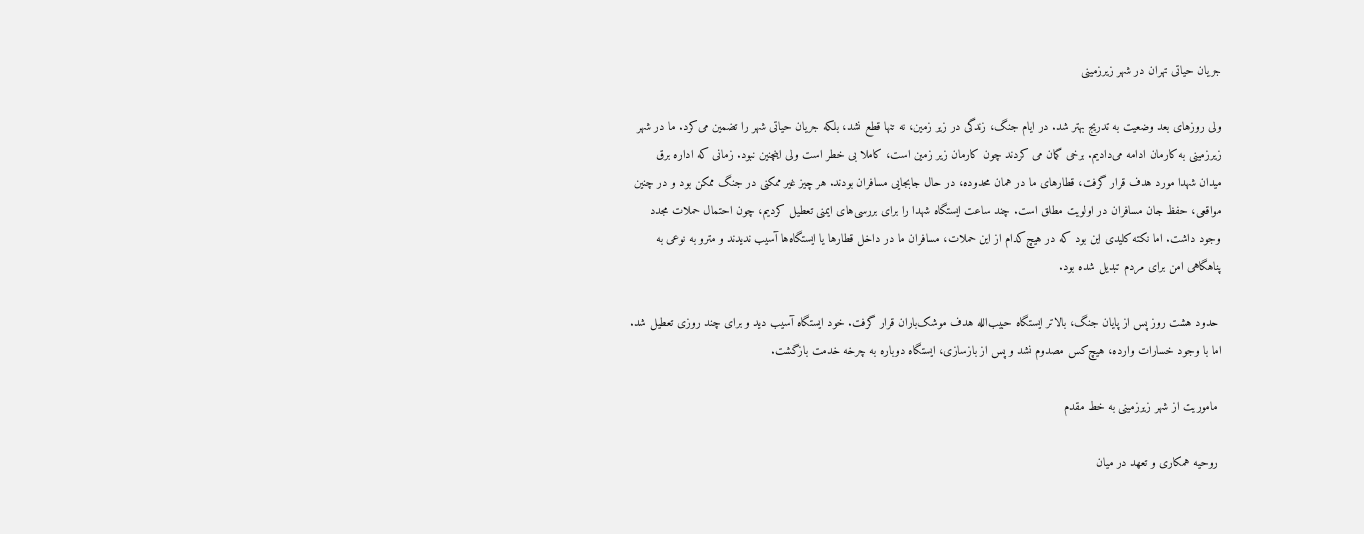جریان حیاتی تهران در شهر زیرزمینی

ولی روزهای بعد وضعیت به تدریج بهتر شد. در ایام جنگ، زندگی در زیر زمین، نه تنها قطع نشد، بلکه جریان حیاتی شهر را تضمین می‌کرد. ما در شهر زیرزمینی به کارمان ادامه می‌دادیم. برخی گمان می کردند چون کارمان زیر زمین است، کاملا بی خطر است ولی اینچنین نبود. زمانی که اداره برق میدان شهدا مورد هدف قرار گرفت، قطارهای ما در همان محدوده، در حال جابجایی مسافران بودند. هر چیز غیر ممکنی در جنگ ممکن بود و در چنین مواقعی، حفظ جان مسافران در اولویت مطلق است. چند ساعت ایستگاه شهدا را برای بررسی‌های ایمنی تعطیل کردیم، چون احتمال حملات مجدد وجود داشت. اما نکته‌ کلیدی این بود که در هیچ‌کدام از این حملات، مسافران ما در داخل قطارها یا ایستگاه‌ها آسیب ندیدند و مترو به نوعی به پناهگاهی امن برای مردم تبدیل شده بود.

 حدود هشت روز پس از پایان جنگ، بالاتر ایستگاه حبیب‌الله هدف موشک‌باران قرار گرفت. خود ایستگاه آسیب دید و برای چند روزی تعطیل شد. اما با وجود خسارات وارده، هیچ‌کس مصدوم نشد و پس از بازسازی، ایستگاه دوباره به چرخه خدمت بازگشت.

 ماموریت از شهر زیرزمینی به خط مقدم

 روحیه همکاری و تعهد در میان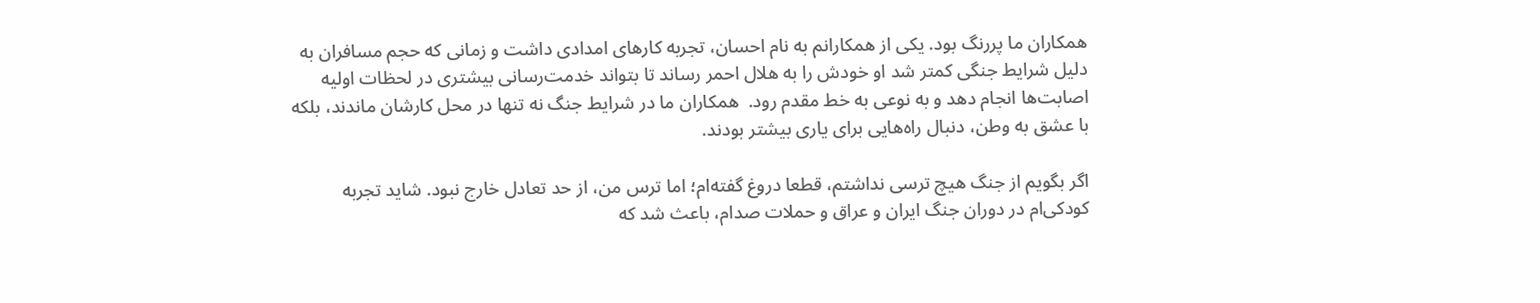همکاران ما پررنگ بود. یکی از همکارانم به نام احسان، تجربه کارهای امدادی داشت و زمانی که حجم مسافران به دلیل شرایط جنگی کمتر شد او خودش را به هلال احمر رساند تا بتواند خدمت‌رسانی بیشتری در لحظات اولیه اصابت‌ها انجام دهد و به نوعی به خط مقدم رود.  همکاران ما در شرایط جنگ نه تنها در محل کارشان ماندند، بلکه با عشق به وطن، دنبال راه‌هایی برای یاری بیشتر بودند.

اگر بگویم از جنگ هیچ ترسی نداشتم، قطعا دروغ گفته‌ام؛ اما ترس من، از حد تعادل خارج نبود. شاید تجربه‌ کودکی‌ام در دوران جنگ ایران و عراق و حملات صدام، باعث شد که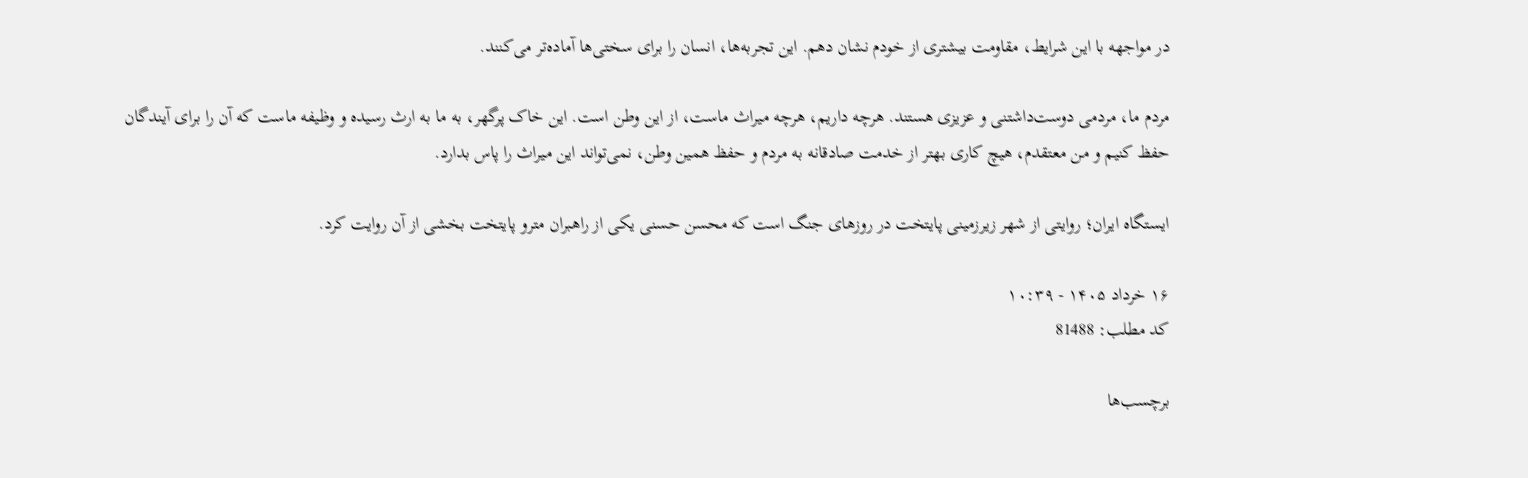در مواجهه با این شرایط، مقاومت بیشتری از خودم نشان دهم. این تجربه‌ها، انسان را برای سختی‌ها آماده‌تر می‌کنند.

مردم ما، مردمی دوست‌داشتنی و عزیزی هستند. هرچه داریم، هرچه میراث ماست، از این وطن است. این خاک پرگهر، به ما به ارث رسیده و وظیفه ماست که آن را برای آیندگان حفظ کنیم و من معتقدم، هیچ کاری بهتر از خدمت صادقانه به مردم و حفظ همین وطن، نمی‌تواند این میراث را پاس بدارد.

ایستگاه ایران؛ روایتی از شهر زیرزمینی پایتخت در روزهای جنگ است که محسن حسنی یکی از راهبران مترو پایتخت بخشی از آن روایت کرد.

۱۶ خرداد ۱۴۰۵ - ۱۰:۳۹
کد مطلب: 81488

برچسب‌ها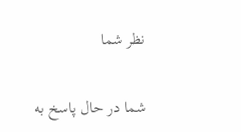نظر شما

شما در حال پاسخ به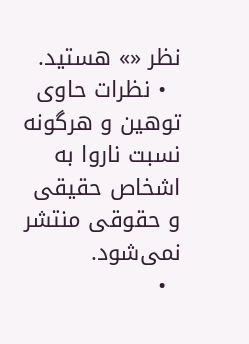نظر «» هستید.
  • نظرات حاوی توهین و هرگونه نسبت ناروا به اشخاص حقیقی و حقوقی منتشر نمی‌شود.
  •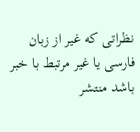نظراتی که غیر از زبان فارسی یا غیر مرتبط با خبر باشد منتشر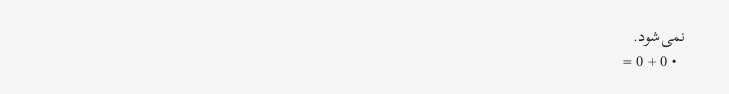نمی‌شود.
  • 0 + 0 =